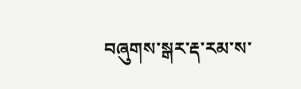བཞུགས་སྒར་རྡ་རམ་ས་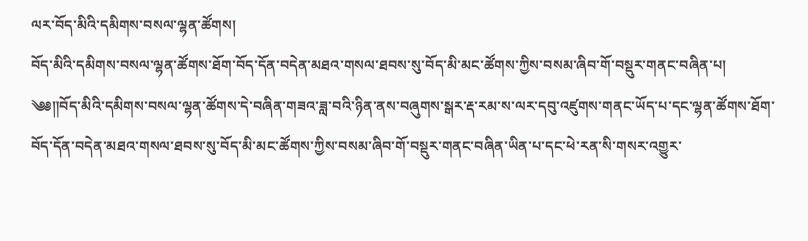ལར་བོད་མིའི་དམིགས་བསལ་ལྷན་ཚོགས།
བོད་མིའི་དམིགས་བསལ་ལྷན་ཚོགས་ཐོག་བོད་དོན་བདེན་མཐའ་གསལ་ཐབས་སུ་བོད་མི་མང་ཚོགས་ཀྱིས་བསམ་ཞིབ་གོ་བསྡུར་གནང་བཞིན་པ།
༄༅༎བོད་མིའི་དམིགས་བསལ་ལྷན་ཚོགས་དེ་བཞིན་གཟའ་ཟླ་བའི་ཉིན་ནས་བཞུགས་སྒར་རྡ་རམ་ས་ལར་དབུ་འཛུགས་གནང་ཡོད་པ་དང་ལྷན་ཚོགས་ཐོག་བོད་དོན་བདེན་མཐའ་གསལ་ཐབས་སུ་བོད་མི་མང་ཚོགས་ཀྱིས་བསམ་ཞིབ་གོ་བསྡུར་གནང་བཞིན་ཡིན་པ་དང་ཕེ་རན་སི་གསར་འགྱུར་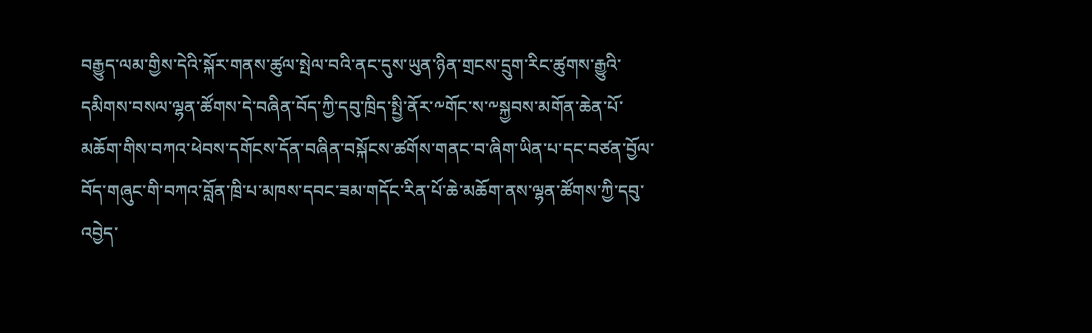བརྒྱུད་ལམ་གྱིས་དེའི་སྐོར་གནས་ཚུལ་སྤེལ་བའི་ནང་དུས་ཡུན་ཉིན་གྲངས་དྲུག་རིང་ཚུགས་རྒྱུའི་དམིགས་བསལ་ལྷན་ཚོགས་དེ་བཞིན་བོད་ཀྱི་དབུ་ཁྲིད་སྤྱི་ནོར་༸གོང་ས་༸སྐྱབས་མགོན་ཆེན་པོ་མཆོག་གིས་བཀའ་ཕེབས་དགོངས་དོན་བཞིན་བསྐོངས་ཚགོས་གནང་བ་ཞིག་ཡིན་པ་དང་བཙན་བྱོལ་བོད་གཞུང་གི་བཀའ་བློན་ཁྲི་པ་མཁས་དབང་ཟམ་གདོང་རིན་པོ་ཆེ་མཆོག་ནས་ལྷན་ཚོགས་ཀྱི་དབུ་འབྱེད་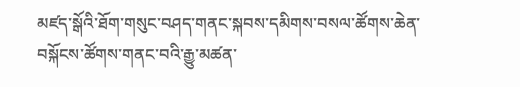མཛད་སྒོའི་ཐོག་གསུང་བཤད་གནང་སྐབས་དམིགས་བསལ་ཚོགས་ཆེན་བསྐོངས་ཚོགས་གནང་བའི་རྒྱུ་མཚན་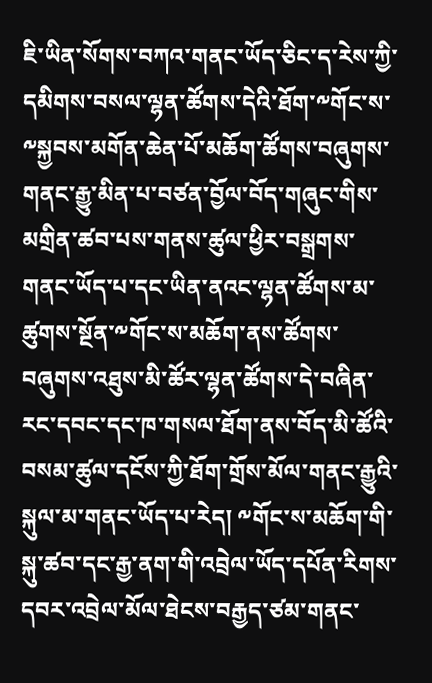ཇི་ཡིན་སོགས་བཀའ་གནང་ཡོད་ཅིང་ད་རེས་ཀྱི་དམིགས་བསལ་ལྷན་ཚོགས་དེའི་ཐོག་༸གོང་ས་༸སྐྱབས་མགོན་ཆེན་པོ་མཆོག་ཚོགས་བཞུགས་གནང་རྒྱུ་མིན་པ་བཙན་བྱོལ་བོད་གཞུང་གིས་མགྲིན་ཚབ་པས་གནས་ཚུལ་ཕྱིར་བསྒྲགས་གནང་ཡོད་པ་དང་ཡིན་ནའང་ལྷན་ཚོགས་མ་ཚུགས་སྔོན་༸གོང་ས་མཆོག་ནས་ཚོགས་བཞུགས་འཐུས་མི་ཚོར་ལྷན་ཚོགས་དེ་བཞིན་རང་དབང་དང་ཁ་གསལ་ཐོག་ནས་བོད་མི་ཚོའི་བསམ་ཚུལ་དངོས་ཀྱི་ཐོག་གྲོས་མོལ་གནང་རྒྱུའི་སྐུལ་མ་གནང་ཡོད་པ་རེད། ༸གོང་ས་མཆོག་གི་སྐུ་ཚབ་དང་རྒྱ་ནག་གི་འབྲེལ་ཡོད་དཔོན་རིགས་དབར་འབྲེལ་མོལ་ཐེངས་བརྒྱད་ཙམ་གནང་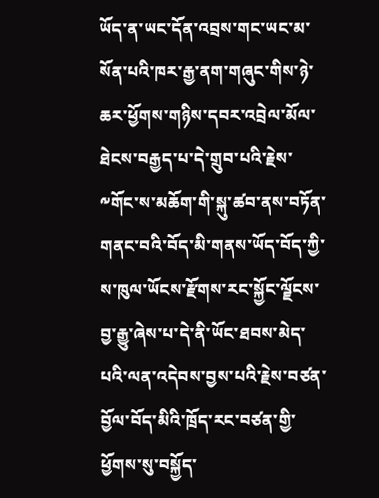ཡོད་ན་ཡང་དོན་འབྲས་གང་ཡང་མ་སོན་པའི་ཁར་རྒྱ་ནག་གཞུང་གིས་ཉེ་ཆར་ཕྱོགས་གཉིས་དབར་འབྲེལ་མོལ་ཐེངས་བརྒྱད་པ་དེ་གྲུབ་པའི་རྗེས་༸གོང་ས་མཆོག་གི་སྐུ་ཚབ་ནས་བཏོན་གནང་བའི་བོད་མི་གནས་ཡོད་བོད་ཀྱི་ས་ཁུལ་ཡོངས་རྫོགས་རང་སྐྱོང་ལྗོངས་བྱ་རྒྱུ་ཞེས་པ་དེ་ནི་ཡོང་ཐབས་མེད་པའི་ལན་འདེབས་བྱས་པའི་རྗེས་བཙན་བྱོལ་བོད་མིའི་ཁྲོད་རང་བཙན་གྱི་ཕྱོགས་སུ་བསྐྱོད་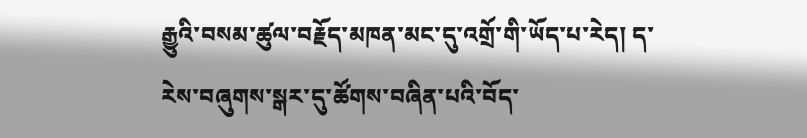རྒྱུའི་བསམ་ཚུལ་བརྗོད་མཁན་མང་དུ་འགྲོ་གི་ཡོད་པ་རེད། ད་རེས་བཞུགས་སྒར་དུ་ཚོགས་བཞིན་པའི་བོད་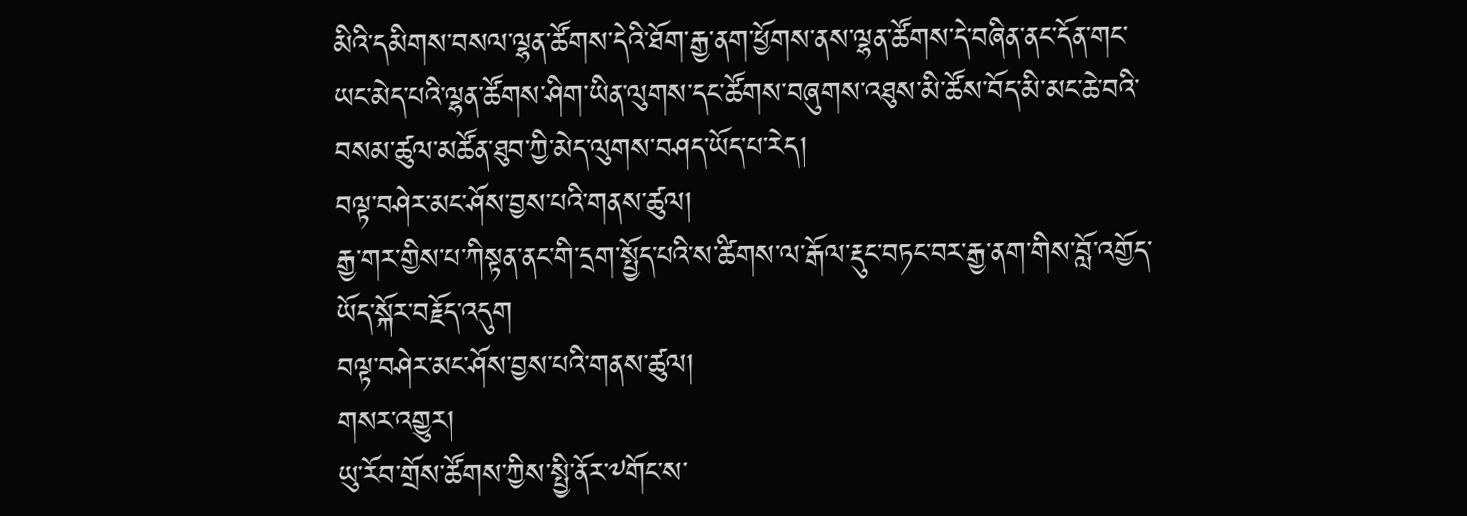མིའི་དམིགས་བསལ་ལྷན་ཚོགས་དེའི་ཐོག་རྒྱ་ནག་ཕྱོགས་ནས་ལྷན་ཚོགས་དེ་བཞིན་ནང་དོན་གང་ཡང་མེད་པའི་ལྷན་ཚོགས་ཤིག་ཡིན་ལུགས་དང་ཚོགས་བཞུགས་འཐུས་མི་ཚོས་བོད་མི་མང་ཆེ་བའི་བསམ་ཚུལ་མཚོན་ཐུབ་ཀྱི་མེད་ལུགས་བཤད་ཡོད་པ་རེད།
བལྟ་བཤེར་མང་ཤོས་བྱས་པའི་གནས་ཚུལ།
རྒྱ་གར་གྱིས་པ་ཀིསྟན་ནང་གི་དྲག་སྤྱོད་པའི་ས་ཚིགས་ལ་རྒོལ་རྡུང་བཏང་བར་རྒྱ་ནག་གིས་བློ་འགྱོད་ཡོད་སྐོར་བརྗོད་འདུག
བལྟ་བཤེར་མང་ཤོས་བྱས་པའི་གནས་ཚུལ།
གསར་འགྱུར།
ཡུ་རོབ་གྲོས་ཚོགས་ཀྱིས་སྤྱི་ནོར་༸གོང་ས་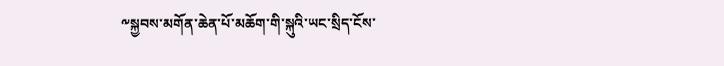༸སྐྱབས་མགོན་ཆེན་པོ་མཆོག་གི་སྐུའི་ཡང་སྲིད་ངོས་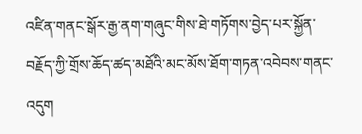འཛིན་གནང་སྒོར་རྒྱ་ནག་གཞུང་གིས་ཐེ་གཏོགས་བྱེད་པར་སྐྱོན་བརྗོད་ཀྱི་གྲོས་ཆོད་ཚད་མཐོའི་མང་མོས་ཐོག་གཏན་འབེབས་གནང་འདུག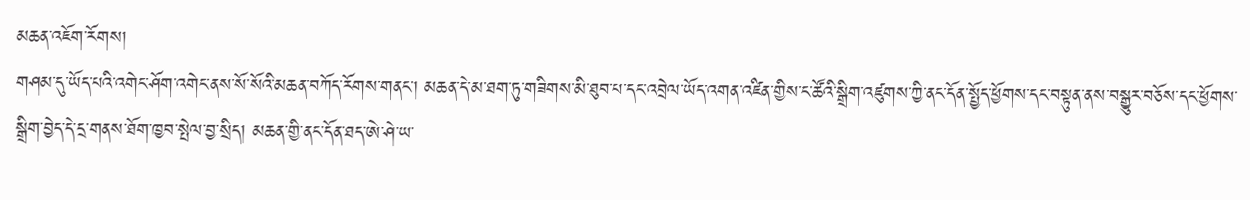མཆན་འཇོག་རོགས།
གཤམ་དུ་ཡོད་པའི་འགེང་ཤོག་འགེང་ནས་སོ་སོའི་མཆན་བཀོད་རོགས་གནང་། མཆན་དེ་མ་ཐག་ཏུ་གཟིགས་མི་ཐུབ་པ་དང་འབྲེལ་ཡོད་འགན་འཛིན་གྱིས་ང་ཚོའི་སྒྲིག་འཛུགས་ཀྱི་ནང་དོན་སྤྱོད་ཕྱོགས་དང་བསྟུན་ནས་བསྒྱུར་བཅོས་དང་ཕྱོགས་སྒྲིག་བྱེད་དེ་དྲ་གནས་ཐོག་ཁྱབ་སྤེལ་བྱ་སྲིད། མཆན་གྱི་ནང་དོན་ཐད་ཨེ་ཤེ་ཡ་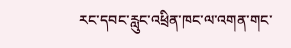རང་དབང་རླུང་འཕྲིན་ཁང་ལ་འགན་གང་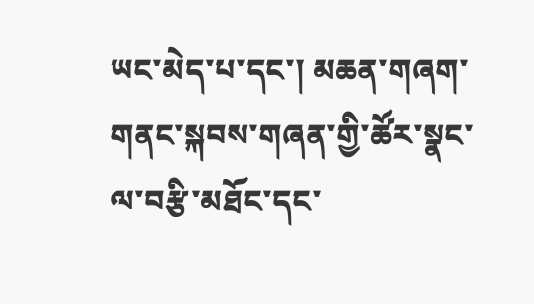ཡང་མེད་པ་དང་། མཆན་གཞག་གནང་སྐབས་གཞན་གྱི་ཚོར་སྣང་ལ་བརྩི་མཐོང་དང་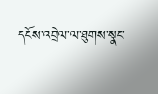དངོས་འབྲེལ་ལ་ཐུགས་སྣང་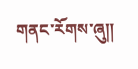གནང་རོགས་ཞུ༎